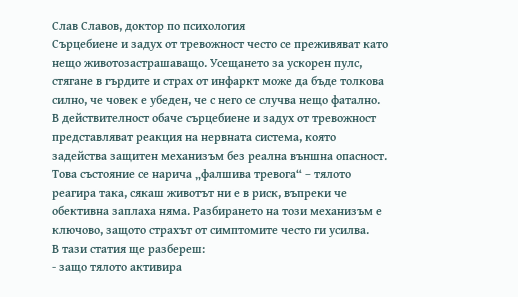Слав Славов, доктор по психология
Сърцебиене и задух от тревожност често се преживяват като нещо животозастрашаващо. Усещането за ускорен пулс, стягане в гърдите и страх от инфаркт може да бъде толкова силно, че човек е убеден, че с него се случва нещо фатално. В действителност обаче сърцебиене и задух от тревожност представляват реакция на нервната система, която задейства защитен механизъм без реална външна опасност.
Това състояние се нарича „фалшива тревога“ – тялото реагира така, сякаш животът ни е в риск, въпреки че обективна заплаха няма. Разбирането на този механизъм е ключово, защото страхът от симптомите често ги усилва.
В тази статия ще разбереш:
- защо тялото активира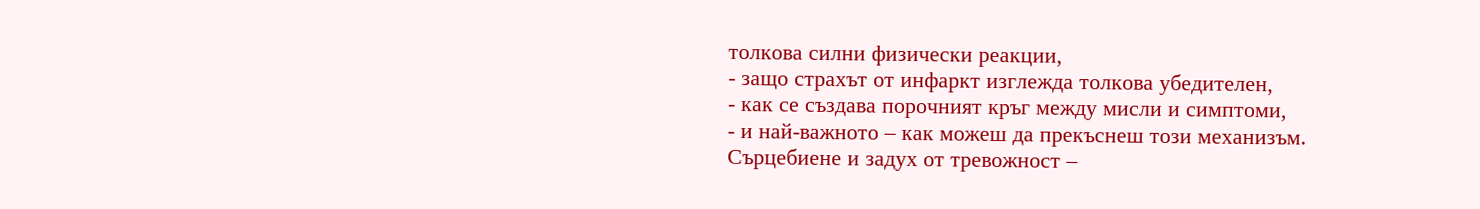толкова силни физически реакции,
- защо страхът от инфаркт изглежда толкова убедителен,
- как се създава порочният кръг между мисли и симптоми,
- и най-важното – как можеш да прекъснеш този механизъм.
Сърцебиене и задух от тревожност –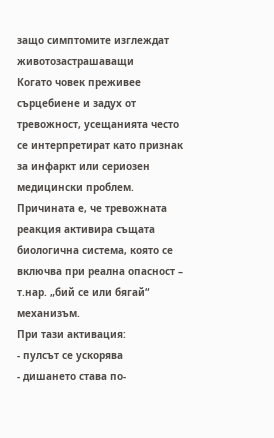защо симптомите изглеждат животозастрашаващи
Когато човек преживее сърцебиене и задух от тревожност, усещанията често се интерпретират като признак за инфаркт или сериозен медицински проблем. Причината е, че тревожната реакция активира същата биологична система, която се включва при реална опасност – т.нар. „бий се или бягай“ механизъм.
При тази активация:
- пулсът се ускорява
- дишането става по-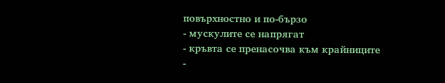повърхностно и по-бързо
- мускулите се напрягат
- кръвта се пренасочва към крайниците
-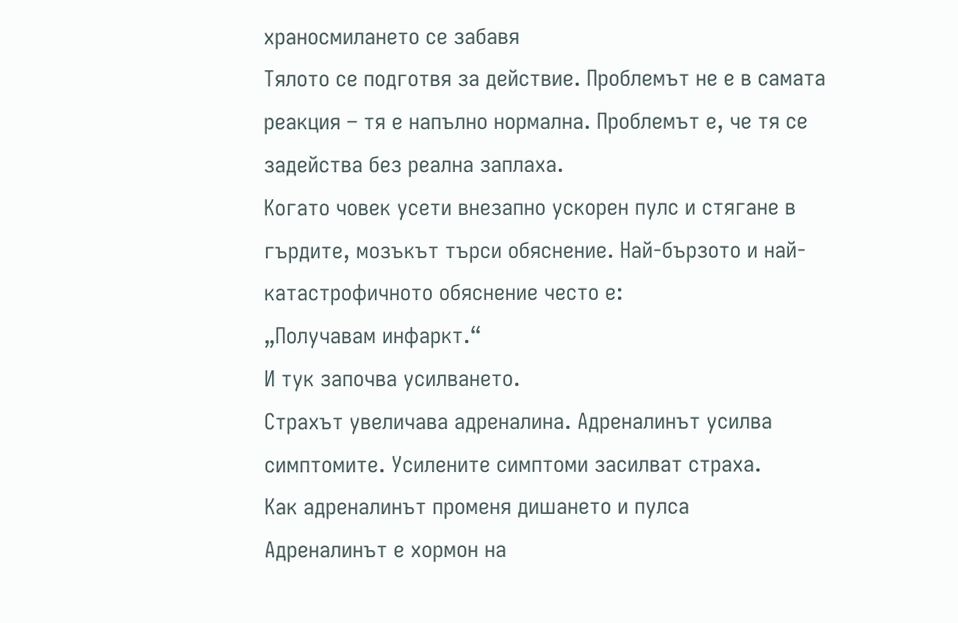храносмилането се забавя
Тялото се подготвя за действие. Проблемът не е в самата реакция – тя е напълно нормална. Проблемът е, че тя се задейства без реална заплаха.
Когато човек усети внезапно ускорен пулс и стягане в гърдите, мозъкът търси обяснение. Най-бързото и най-катастрофичното обяснение често е:
„Получавам инфаркт.“
И тук започва усилването.
Страхът увеличава адреналина. Адреналинът усилва симптомите. Усилените симптоми засилват страха.
Как адреналинът променя дишането и пулса
Адреналинът е хормон на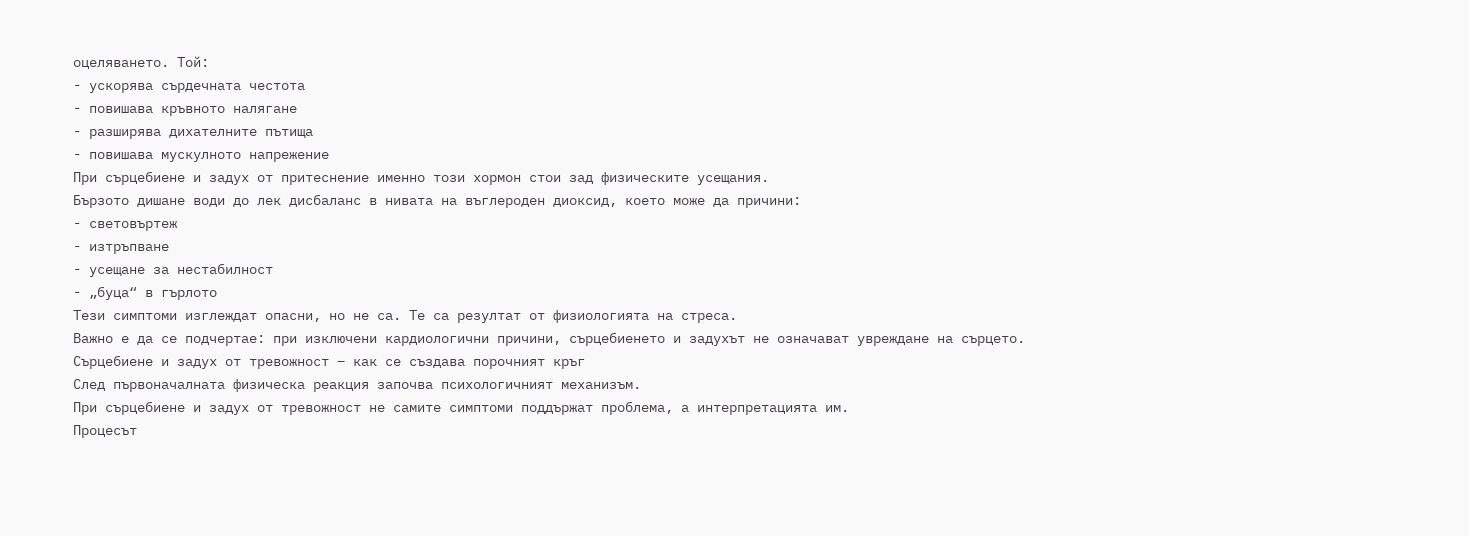оцеляването. Той:
- ускорява сърдечната честота
- повишава кръвното налягане
- разширява дихателните пътища
- повишава мускулното напрежение
При сърцебиене и задух от притеснение именно този хормон стои зад физическите усещания.
Бързото дишане води до лек дисбаланс в нивата на въглероден диоксид, което може да причини:
- световъртеж
- изтръпване
- усещане за нестабилност
- „буца“ в гърлото
Тези симптоми изглеждат опасни, но не са. Те са резултат от физиологията на стреса.
Важно е да се подчертае: при изключени кардиологични причини, сърцебиенето и задухът не означават увреждане на сърцето.
Сърцебиене и задух от тревожност – как се създава порочният кръг
След първоначалната физическа реакция започва психологичният механизъм.
При сърцебиене и задух от тревожност не самите симптоми поддържат проблема, а интерпретацията им.
Процесът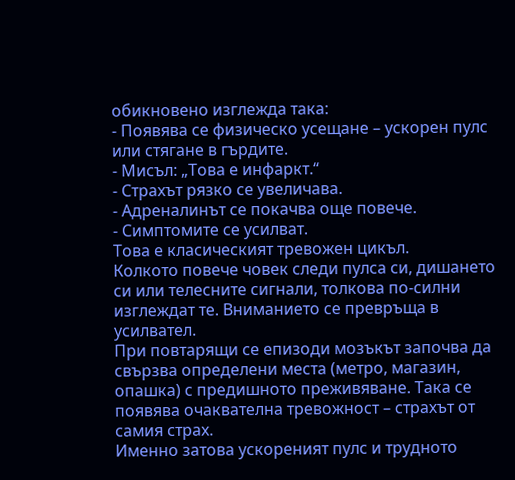обикновено изглежда така:
- Появява се физическо усещане – ускорен пулс или стягане в гърдите.
- Мисъл: „Това е инфаркт.“
- Страхът рязко се увеличава.
- Адреналинът се покачва още повече.
- Симптомите се усилват.
Това е класическият тревожен цикъл.
Колкото повече човек следи пулса си, дишането си или телесните сигнали, толкова по-силни изглеждат те. Вниманието се превръща в усилвател.
При повтарящи се епизоди мозъкът започва да свързва определени места (метро, магазин, опашка) с предишното преживяване. Така се появява очаквателна тревожност – страхът от самия страх.
Именно затова ускореният пулс и трудното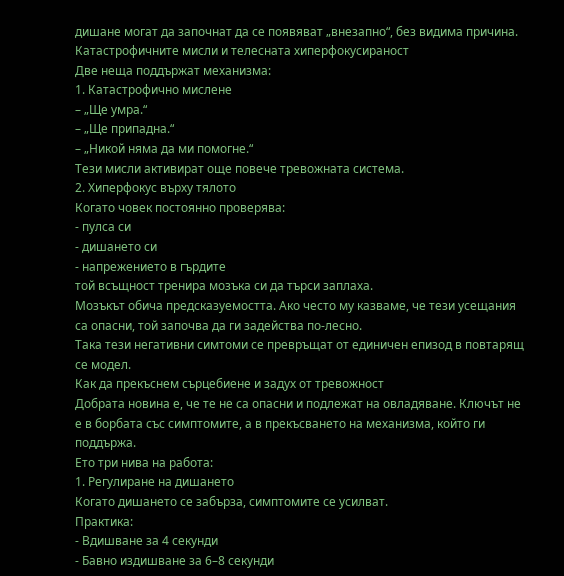дишане могат да започнат да се появяват „внезапно“, без видима причина.
Катастрофичните мисли и телесната хиперфокусираност
Две неща поддържат механизма:
1. Катастрофично мислене
– „Ще умра.“
– „Ще припадна.“
– „Никой няма да ми помогне.“
Тези мисли активират още повече тревожната система.
2. Хиперфокус върху тялото
Когато човек постоянно проверява:
- пулса си
- дишането си
- напрежението в гърдите
той всъщност тренира мозъка си да търси заплаха.
Мозъкът обича предсказуемостта. Ако често му казваме, че тези усещания са опасни, той започва да ги задейства по-лесно.
Така тези негативни симтоми се превръщат от единичен епизод в повтарящ се модел.
Как да прекъснем сърцебиене и задух от тревожност
Добрата новина е, че те не са опасни и подлежат на овладяване. Ключът не е в борбата със симптомите, а в прекъсването на механизма, който ги поддържа.
Ето три нива на работа:
1. Регулиране на дишането
Когато дишането се забърза, симптомите се усилват.
Практика:
- Вдишване за 4 секунди
- Бавно издишване за 6–8 секунди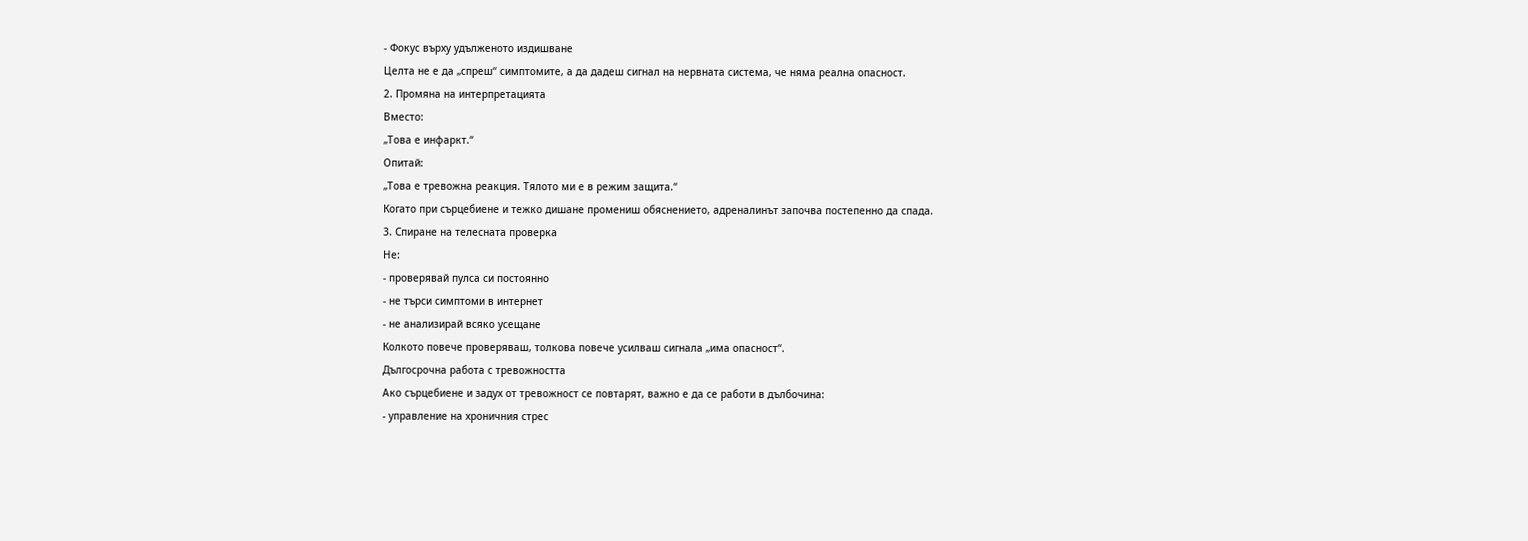- Фокус върху удълженото издишване
Целта не е да „спреш“ симптомите, а да дадеш сигнал на нервната система, че няма реална опасност.
2. Промяна на интерпретацията
Вместо:
„Това е инфаркт.“
Опитай:
„Това е тревожна реакция. Тялото ми е в режим защита.“
Когато при сърцебиене и тежко дишане промениш обяснението, адреналинът започва постепенно да спада.
3. Спиране на телесната проверка
Не:
- проверявай пулса си постоянно
- не търси симптоми в интернет
- не анализирай всяко усещане
Колкото повече проверяваш, толкова повече усилваш сигнала „има опасност“.
Дългосрочна работа с тревожността
Ако сърцебиене и задух от тревожност се повтарят, важно е да се работи в дълбочина:
- управление на хроничния стрес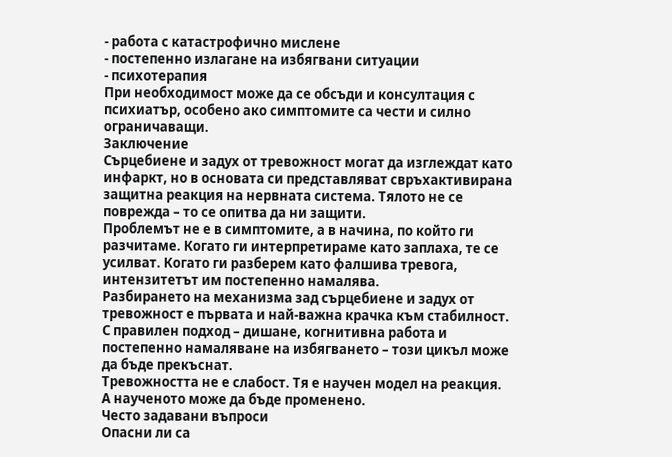- работа с катастрофично мислене
- постепенно излагане на избягвани ситуации
- психотерапия
При необходимост може да се обсъди и консултация с психиатър, особено ако симптомите са чести и силно ограничаващи.
Заключение
Сърцебиене и задух от тревожност могат да изглеждат като инфаркт, но в основата си представляват свръхактивирана защитна реакция на нервната система. Тялото не се поврежда – то се опитва да ни защити.
Проблемът не е в симптомите, а в начина, по който ги разчитаме. Когато ги интерпретираме като заплаха, те се усилват. Когато ги разберем като фалшива тревога, интензитетът им постепенно намалява.
Разбирането на механизма зад сърцебиене и задух от тревожност е първата и най-важна крачка към стабилност. С правилен подход – дишане, когнитивна работа и постепенно намаляване на избягването – този цикъл може да бъде прекъснат.
Тревожността не е слабост. Тя е научен модел на реакция. А наученото може да бъде променено.
Често задавани въпроси
Опасни ли са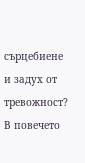сърцебиене и задух от тревожност?
В повечето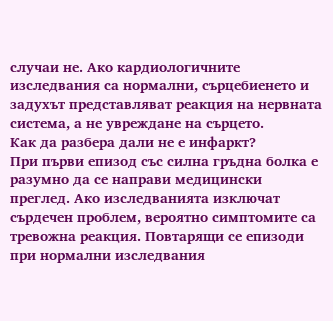случаи не. Ако кардиологичните изследвания са нормални, сърцебиенето и задухът представляват реакция на нервната система, а не увреждане на сърцето.
Как да разбера дали не е инфаркт?
При първи епизод със силна гръдна болка е разумно да се направи медицински преглед. Ако изследванията изключат сърдечен проблем, вероятно симптомите са тревожна реакция. Повтарящи се епизоди при нормални изследвания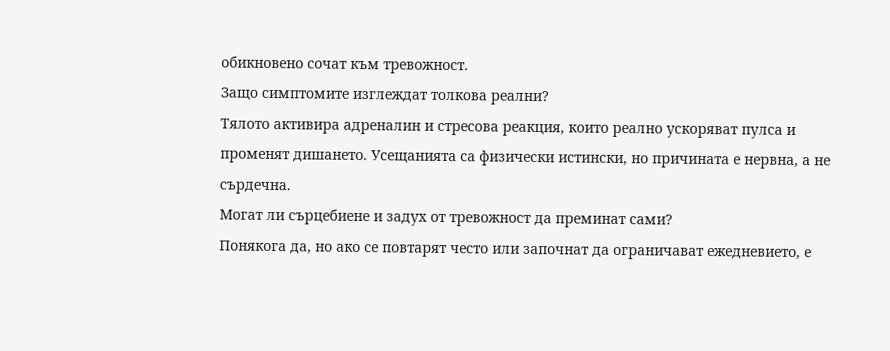обикновено сочат към тревожност.
Защо симптомите изглеждат толкова реални?
Тялото активира адреналин и стресова реакция, които реално ускоряват пулса и променят дишането. Усещанията са физически истински, но причината е нервна, а не сърдечна.
Могат ли сърцебиене и задух от тревожност да преминат сами?
Понякога да, но ако се повтарят често или започнат да ограничават ежедневието, е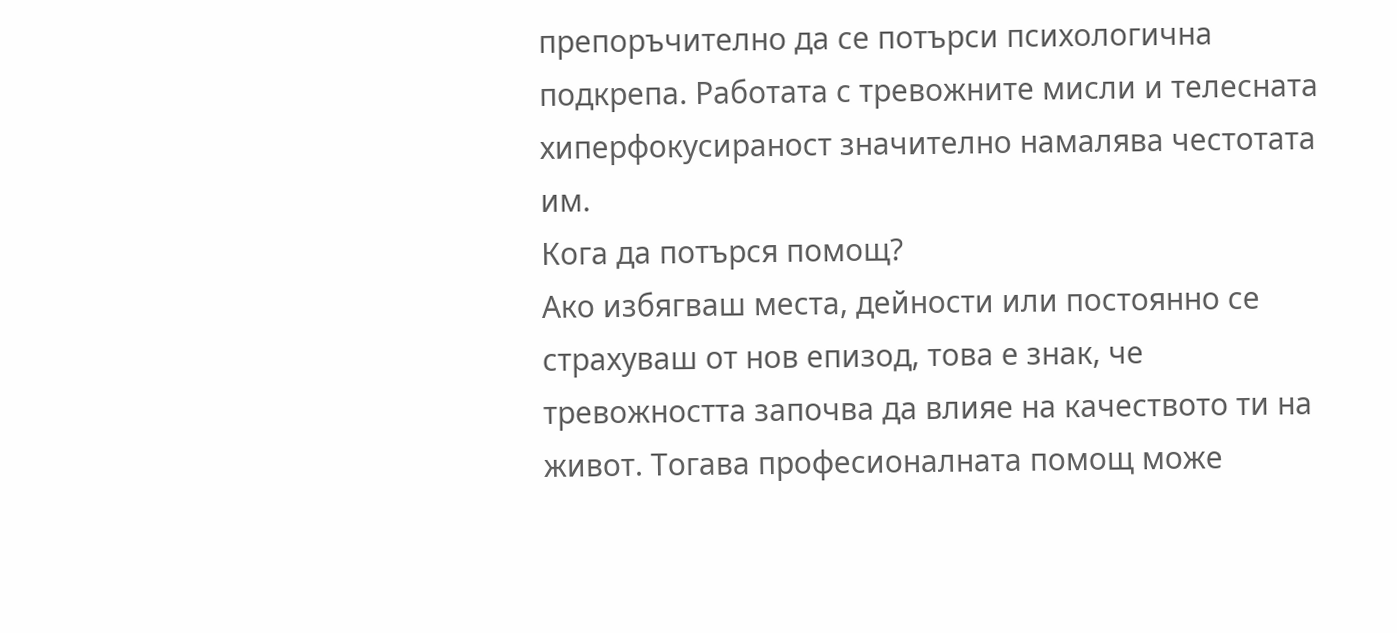препоръчително да се потърси психологична подкрепа. Работата с тревожните мисли и телесната хиперфокусираност значително намалява честотата им.
Кога да потърся помощ?
Ако избягваш места, дейности или постоянно се страхуваш от нов епизод, това е знак, че тревожността започва да влияе на качеството ти на живот. Тогава професионалната помощ може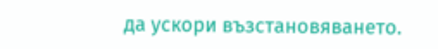да ускори възстановяването.